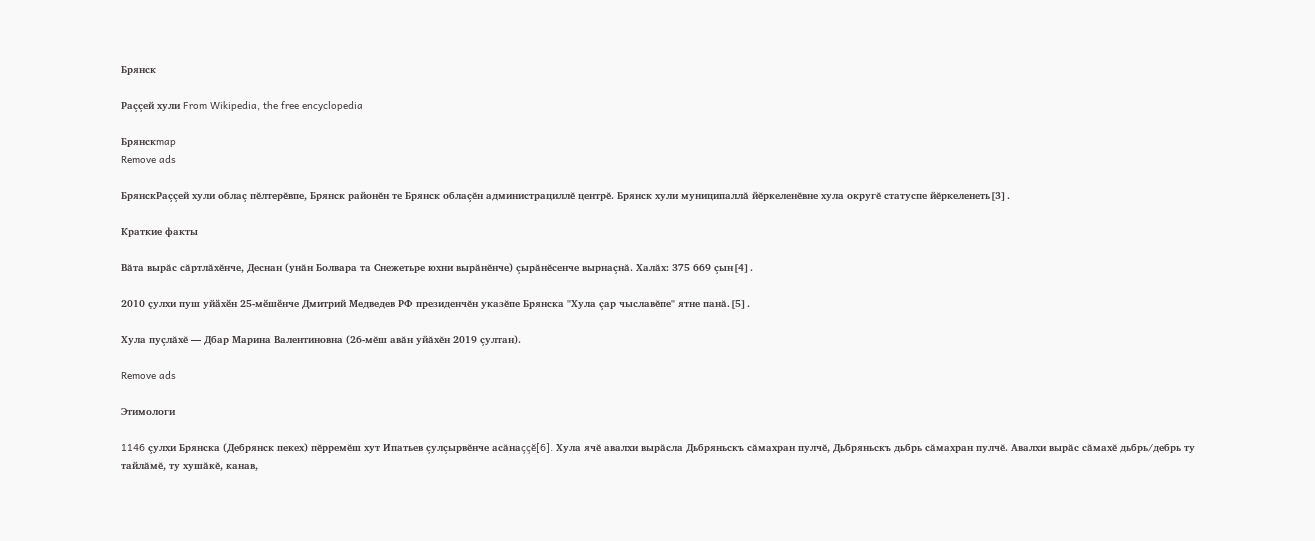Брянск

Раççей хули From Wikipedia, the free encyclopedia

Брянскmap
Remove ads

БрянскРаççей хули облаç пĕлтерĕвпе, Брянск районĕн те Брянск облаçĕн администрациллĕ центрĕ. Брянск хули муниципаллă йĕркеленĕвне хула округĕ статуспе йĕркеленеть[3].

Краткие факты

Вăта вырăс сăртлăхĕнче, Деснан (унăн Болвара та Снежетьре юхни вырăнĕнче) çырăнĕсенче вырнаçнă. Халăх: 375 669 çын[4].

2010 ҫулхи пуш уйӑхӗн 25-мӗшӗнче Дмитрий Медведев РФ президенчĕн указĕпе Брянска "Хула çар чыславĕпе" ятне панă.[5].

Хула пуçлăхĕ — Дбар Марина Валентиновна (26-мĕш авăн уйăхĕн 2019 çултан).

Remove ads

Этимологи

1146 çулхи Брянска (Дебрянск пекех) пĕрремĕш хут Ипатьев çулçырвĕнче асăнаççĕ[6]. Хула ячĕ авалхи вырăсла Дьбряньскъ сăмахран пулчĕ, Дьбряньскъ дьбрь сăмахран пулчĕ. Авалхи вырăс сăмахĕ дьбрь/дебрь ту тайлăмĕ, ту хушăкĕ, канав,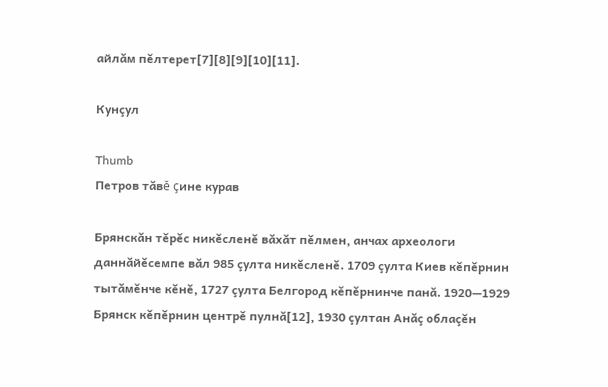айлăм пĕлтерет[7][8][9][10][11].

Кунçул

Thumb
Петров тăвĕ çине курав

Брянскăн тĕрĕс никĕсленĕ вăхăт пĕлмен, анчах археологи даннăйĕсемпе вăл 985 çулта никĕсленĕ. 1709 çулта Киев кĕпĕрнин тытăмĕнче кĕнĕ, 1727 çулта Белгород кĕпĕрнинче панă. 1920—1929 Брянск кĕпĕрнин центрĕ пулнă[12], 1930 çултан Анăç облаçĕн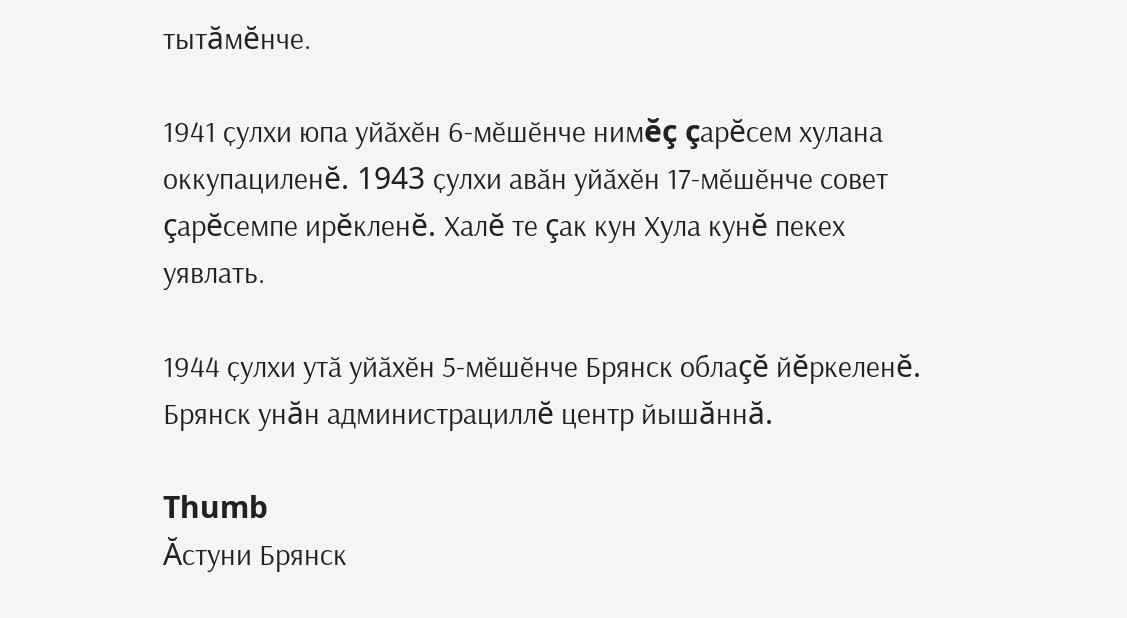тытăмĕнче.

1941 ҫулхи юпа уйӑхӗн 6-мӗшӗнче нимĕç çарĕсем хулана оккупациленĕ. 1943 ҫулхи авӑн уйӑхӗн 17-мӗшӗнче совет çарĕсемпе ирĕкленĕ. Халĕ те çак кун Хула кунĕ пекех уявлать.

1944 ҫулхи утӑ уйӑхӗн 5-мӗшӗнче Брянск облаçĕ йĕркеленĕ. Брянск унăн администрациллĕ центр йышăннă.

Thumb
Ăстуни Брянск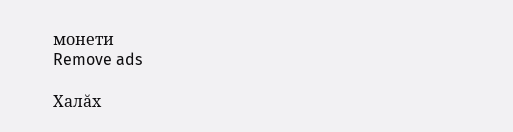монети
Remove ads

Халăх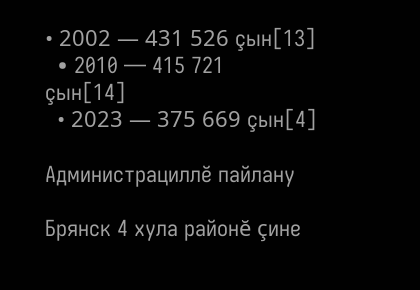• 2002 — 431 526 çын[13]
  • 2010 — 415 721 çын[14]
  • 2023 — 375 669 çын[4]

Администрациллĕ пайлану

Брянск 4 хула районĕ çине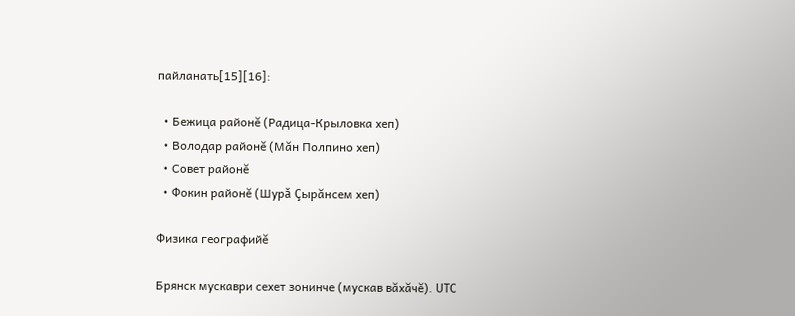пайланать[15][16]:

  • Бежица районĕ (Радица-Крыловка хеп)
  • Володар районĕ (Мăн Полпино хеп)
  • Совет районĕ
  • Фокин районĕ (Шурă Çырăнсем хеп)

Физика географийĕ

Брянск мускаври сехет зонинче (мускав вăхăчĕ). UTC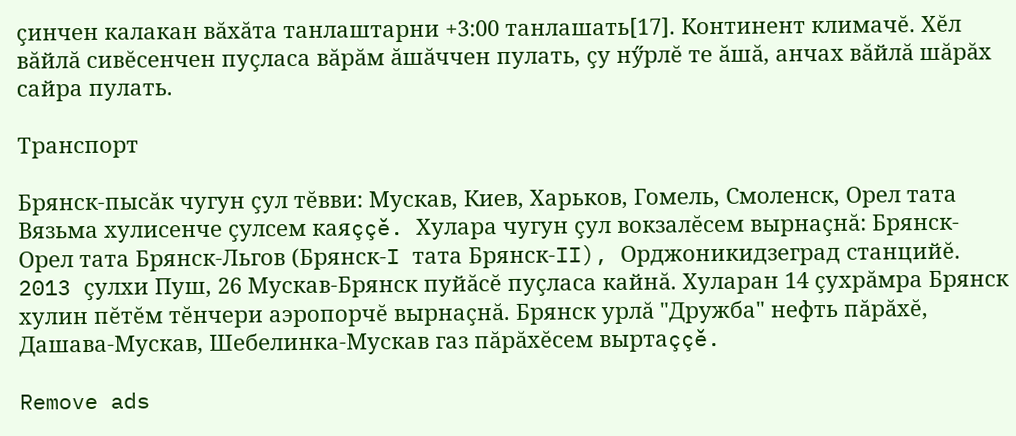çинчен калакан вăхăта танлаштарни +3:00 танлашать[17]. Континент климачĕ. Хĕл вăйлă сивĕсенчен пуçласа вăрăм ăшăччен пулать, çу нӳрлĕ те ăшă, анчах вăйлă шăрăх сайра пулать.

Транспорт

Брянск-пысăк чугун çул тĕвви: Мускав, Киев, Харьков, Гомель, Смоленск, Орел тата Вязьма хулисенче çулсем каяççĕ. Хулара чугун çул вокзалĕсем вырнаçнă: Брянск-Орел тата Брянск-Льгов (Брянск-I тата Брянск-II), Орджоникидзеград станцийĕ. 2013 çулхи Пуш, 26 Мускав-Брянск пуйăсĕ пуçласа кайнă. Хуларан 14 çухрăмра Брянск хулин пĕтĕм тĕнчери аэропорчĕ вырнаçнă. Брянск урлă "Дружба" нефть пăрăхĕ, Дашава-Мускав, Шебелинка-Мускав газ пăрăхĕсем выртаççĕ.

Remove ads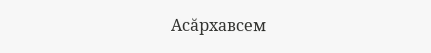Асăрхавсем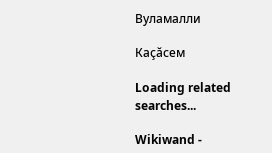Вуламалли

Каçăсем

Loading related searches...

Wikiwand -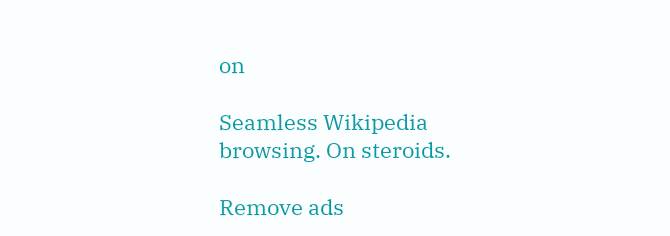on

Seamless Wikipedia browsing. On steroids.

Remove ads